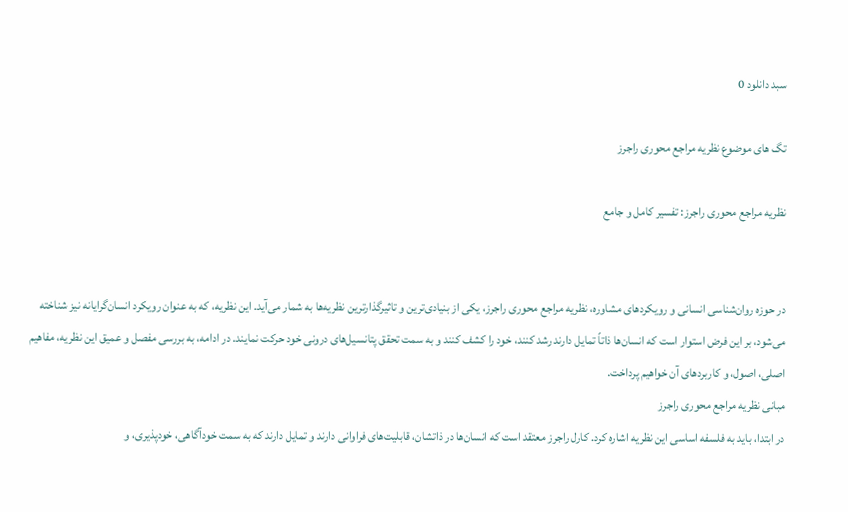سبد دانلود 0

تگ های موضوع نظریه مراجع محوری راجرز

نظریه مراجع محوری راجرز: تفسیر کامل و جامع


در حوزه روان‌شناسی انسانی و رویکردهای مشاوره، نظریه مراجع محوری راجرز، یکی از بنیادی‌ترین و تاثیرگذارترین نظریه‌ها به شمار می‌آید. این نظریه، که به عنوان رویکرد انسان‌گرایانه نیز شناخته می‌شود، بر این فرض استوار است که انسان‌ها ذاتاً تمایل دارند رشد کنند، خود را کشف کنند و به سمت تحقق پتانسیل‌های درونی خود حرکت نمایند. در ادامه، به بررسی مفصل و عمیق این نظریه، مفاهیم اصلی، اصول، و کاربردهای آن خواهیم پرداخت.
مبانی نظریه مراجع محوری راجرز
در ابتدا، باید به فلسفه اساسی این نظریه اشاره کرد. کارل راجرز معتقد است که انسان‌ها در ذاتشان، قابلیت‌های فراوانی دارند و تمایل دارند که به سمت خودآگاهی، خودپذیری، و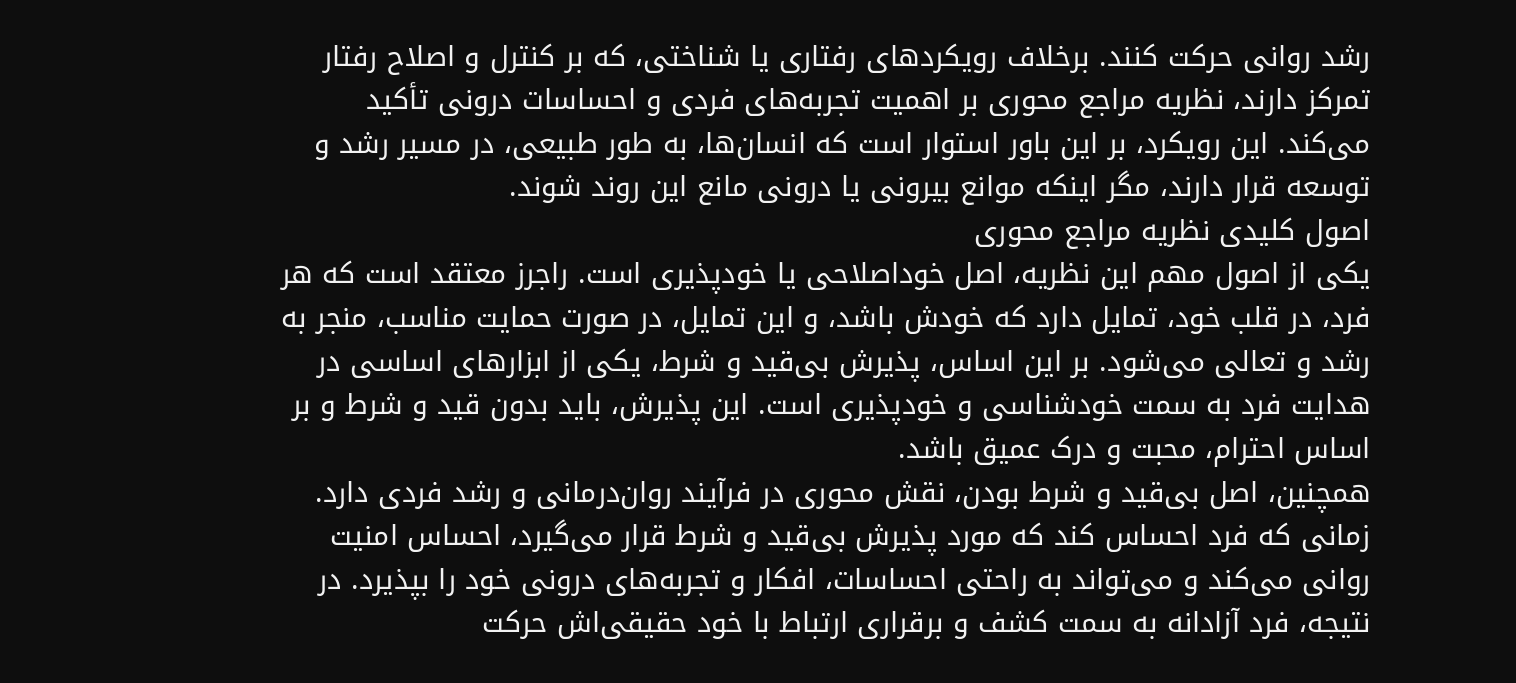رشد روانی حرکت کنند. برخلاف رویکردهای رفتاری یا شناختی، که بر کنترل و اصلاح رفتار تمرکز دارند، نظریه مراجع محوری بر اهمیت تجربه‌های فردی و احساسات درونی تأکید می‌کند. این رویکرد، بر این باور استوار است که انسان‌ها، به طور طبیعی، در مسیر رشد و توسعه قرار دارند، مگر اینکه موانع بیرونی یا درونی مانع این روند شوند.
اصول کلیدی نظریه مراجع محوری
یکی از اصول مهم این نظریه، اصل خوداصلاحی یا خودپذیری است. راجرز معتقد است که هر فرد، در قلب خود، تمایل دارد که خودش باشد، و این تمایل، در صورت حمایت مناسب، منجر به رشد و تعالی می‌شود. بر این اساس، پذیرش بی‌قید و شرط، یکی از ابزارهای اساسی در هدایت فرد به سمت خودشناسی و خودپذیری است. این پذیرش، باید بدون قید و شرط و بر اساس احترام، محبت و درک عمیق باشد.
همچنین، اصل بی‌قید و شرط بودن، نقش محوری در فرآیند روان‌درمانی و رشد فردی دارد. زمانی که فرد احساس کند که مورد پذیرش بی‌قید و شرط قرار می‌گیرد، احساس امنیت روانی می‌کند و می‌تواند به راحتی احساسات، افکار و تجربه‌های درونی خود را بپذیرد. در نتیجه، فرد آزادانه به سمت کشف و برقراری ارتباط با خود حقیقی‌اش حرکت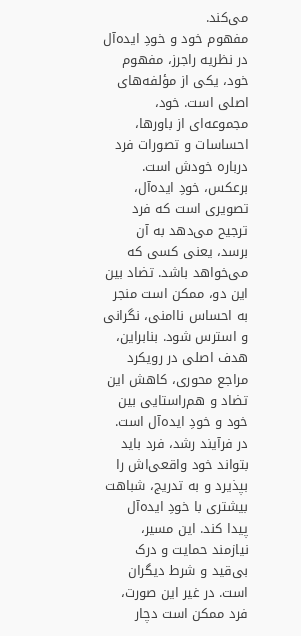می‌کند.
مفهوم خود و خودِ ایده‌آل
در نظریه راجرز، مفهوم خود، یکی از مؤلفه‌های اصلی است. خود، مجموعه‌ای از باورها، احساسات و تصورات فرد درباره خودش است. برعکس، خودِ ایده‌آل، تصویری است که فرد ترجیح می‌دهد به آن برسد، یعنی کسی که می‌خواهد باشد. تضاد بین این دو، ممکن است منجر به احساس ناامنی، نگرانی و استرس شود. بنابراین، هدف اصلی در رویکرد مراجع محوری، کاهش این تضاد و هم‌راستایی بین خود و خودِ ایده‌آل است.
در فرآیند رشد، فرد باید بتواند خود واقعی‌اش را بپذیرد و به تدریج، شباهت بیشتری با خودِ ایده‌آل پیدا کند. این مسیر، نیازمند حمایت و درک بی‌قید و شرط دیگران است. در غیر این صورت، فرد ممکن است دچار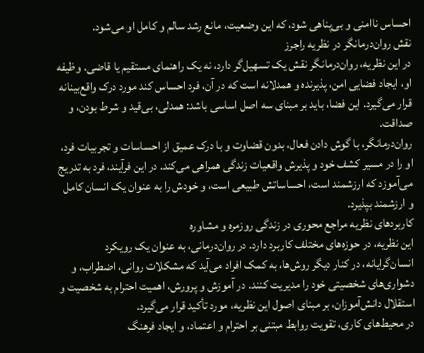احساس ناامنی و بی‌پناهی شود، که این وضعیت، مانع رشد سالم و کامل او می‌شود.
نقش روان‌درمانگر در نظریه راجرز
در این نظریه، روان‌درمانگر نقش یک تسهیل‌گر دارد، نه یک راهنمای مستقیم یا قاضی. وظیفه او، ایجاد فضایی امن، پذیرنده و همدلانه است که در آن، فرد احساس کند مورد درک واقع‌بینانه قرار می‌گیرد. این فضا، باید بر مبنای سه اصل اساسی باشد: همدلی، بی‌قید و شرط بودن، و صداقت.
روان‌درمانگر، با گوش دادن فعال، بدون قضاوت و با درک عمیق از احساسات و تجربیات فرد، او را در مسیر کشف خود و پذیرش واقعیات زندگی همراهی می‌کند. در این فرآیند، فرد به تدریج می‌آموزد که ارزشمند است، احساساتش طبیعی است، و خودش را به عنوان یک انسان کامل و ارزشمند بپذیرد.
کاربردهای نظریه مراجع محوری در زندگی روزمره و مشاوره
این نظریه، در حوزه‌های مختلف کاربرد دارد. در روان‌درمانی، به عنوان یک رویکرد انسان‌گرایانه، در کنار دیگر روش‌ها، به کمک افراد می‌آید که مشکلات روانی، اضطراب، و دشواری‌های شخصیتی خود را مدیریت کنند. در آموزش و پرورش، اهمیت احترام به شخصیت و استقلال دانش‌آموزان، بر مبنای اصول این نظریه، مورد تأکید قرار می‌گیرد.
در محیط‌های کاری، تقویت روابط مبتنی بر احترام و اعتماد، و ایجاد فرهنگ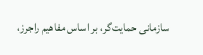سازمانی حمایت‌گر، بر اساس مفاهیم راجرز،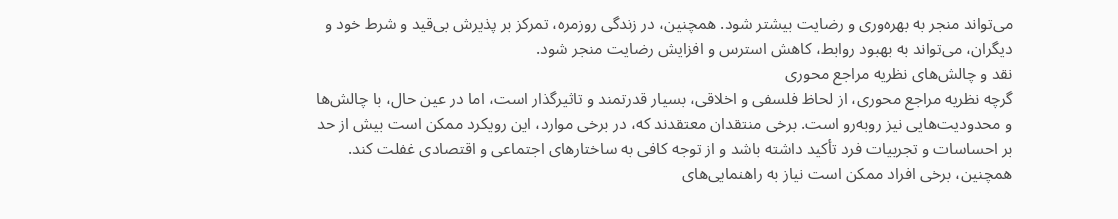می‌تواند منجر به بهره‌وری و رضایت بیشتر شود. همچنین، در زندگی روزمره، تمرکز بر پذیرش بی‌قید و شرط خود و دیگران، می‌تواند به بهبود روابط، کاهش استرس و افزایش رضایت منجر شود.
نقد و چالش‌های نظریه مراجع محوری
گرچه نظریه مراجع محوری، از لحاظ فلسفی و اخلاقی، بسیار قدرتمند و تاثیرگذار است، اما در عین حال، با چالش‌ها و محدودیت‌هایی نیز رو‌به‌رو است. برخی منتقدان معتقدند که، در برخی موارد، این رویکرد ممکن است بیش از حد بر احساسات و تجربیات فرد تأکید داشته باشد و از توجه کافی به ساختارهای اجتماعی و اقتصادی غفلت کند. همچنین، برخی افراد ممکن است نیاز به راهنمایی‌های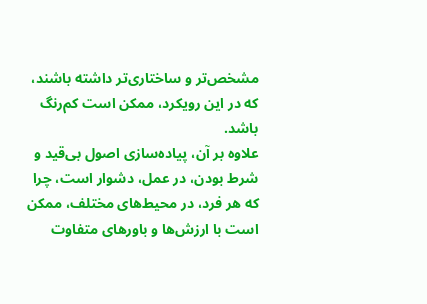مشخص‌تر و ساختاری‌تر داشته باشند، که در این رویکرد، ممکن است کم‌رنگ باشد.
علاوه بر آن، پیاده‌سازی اصول بی‌قید و شرط بودن، در عمل، دشوار است، چرا که هر فرد، در محیط‌های مختلف، ممکن است با ارزش‌ها و باورهای متفاوت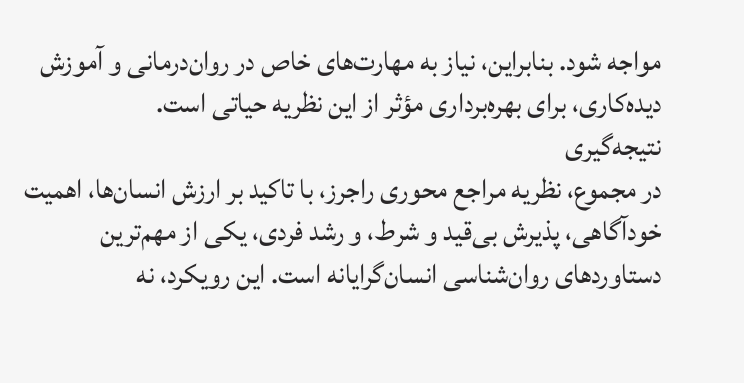مواجه شود. بنابراین، نیاز به مهارت‌های خاص در روان‌درمانی و آموزش دیده‌کاری، برای بهره‌برداری مؤثر از این نظریه حیاتی است.
نتیجه‌گیری
در مجموع، نظریه مراجع محوری راجرز، با تاکید بر ارزش انسان‌ها، اهمیت خودآگاهی، پذیرش بی‌قید و شرط، و رشد فردی، یکی از مهم‌ترین دستاوردهای روان‌شناسی انسان‌گرایانه است. این رویکرد، نه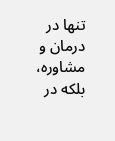تنها در درمان و مشاوره، بلکه در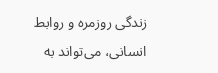زندگی روزمره و روابط انسانی، می‌تواند به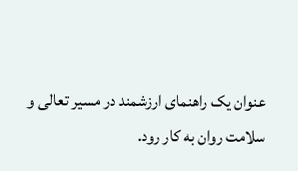عنوان یک راهنمای ارزشمند در مسیر تعالی و سلامت روان به کار رود.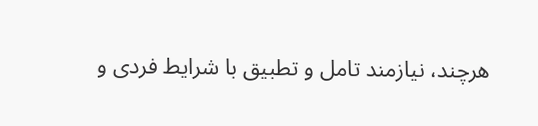هرچند، نیازمند تامل و تطبیق با شرایط فردی و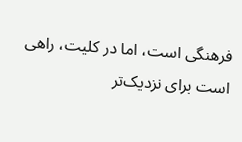فرهنگی است، اما در کلیت، راهی است برای نزدیک‌تر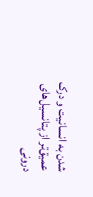شدن به انسانیت و درک عمیق‌تر از پتانسیل‌های درونی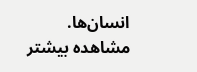انسان‌ها.
مشاهده بيشتر